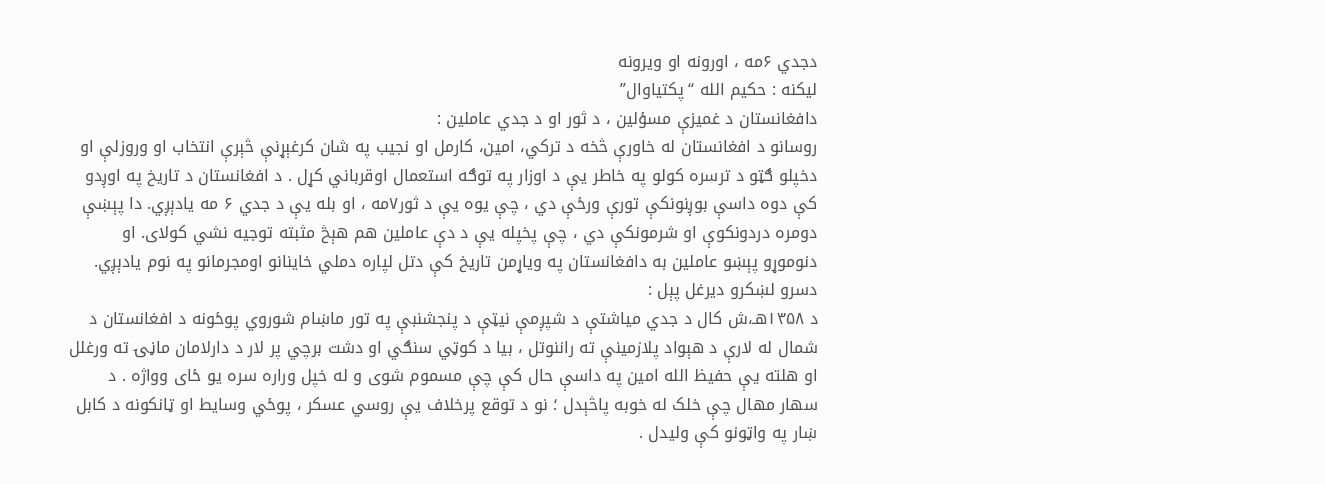دجدي ۶مه ، اورونه او ويرونه
ليکنه : حکيم الله “پکتياوال”
دافغانستان د غميزې مسؤلين ، د ثور او د جدي عاملين :
روسانو د افغانستان له خاورې څخه د ترکي، امين، کارمل او نجيب په شان کرغېړنې څېرې انتخاب او وروزلې او دخپلو ګټو د ترسره کولو په خاطر يې د اوزار په توګه استعمال اوقرباني کړل . د افغانستان د تاريخ په اوږدو کې دوه داسې بوږنونکې تورې ورځې دي ، چې يوه يې د ثور۷مه ، او بله يې د جدي ۶ مه يادېږي. دا پېښې دومره دردونکوې او شرمونکې دي ، چې پخپله يې د دې عاملين هم هېڅ مثبته توجيه نشي کولای. او دنوموړو پېښو عاملين به دافغانستان په وياړمن تاريخ کې دتل لپاره دملي خاينانو اومجرمانو په نوم يادېږي.
دسرو لښکرو ديرغل پېل :
د ۱۳۵۸هـ،ش کال د جدي میاشتې د شپږمې نیټې د پنجشنبې په تور ماښام شوروي پوځونه د افغانستان د شمال له لارې د هېواد پلازمينې ته راننوتل ، بيا د کوټي سنګي او دشت برچي پر لار د دارلامان ماڼۍ ته ورغلل او هلته يې حفیظ الله امین په داسې حال کې چې مسموم شوی و له خپل وراره سره یو ځای وواژه . د سهار مهال چې خلک له خوبه پاڅېدل ؛ نو د توقع پرخلاف يې روسي عسکر ، پوځي وسایط او ټانکونه د کابل ښار په واټونو کې وليدل .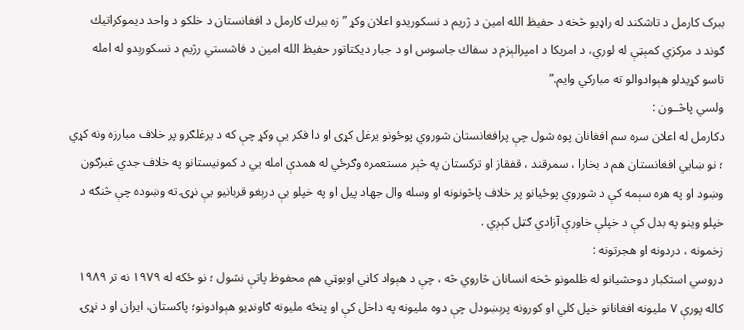ببرک کارمل د تاشکند له راډیو څخه د حفیظ الله امین د ژریم د نسکوریدو اعلان وکړ ” زه ببرك كارمل د افغانستان د خلكو د واحد ديموكراتيك ګوند د مركزي كمېټې له لوري، د امريكا د امپرالېزم د سفاك جاسوس او د جبار ديكتاتور حفيظ الله امين د فاشستي رژيم د نسكورېدو له امله تاسو كړيدلو هېوادوالو ته مباركي وايم.”
ولسي پاڅــون :
دکارمل له اعلان سره سم افغانان پوه شول چې پرافغانستان شوروي پوځونو يرغل کړی او دا فکر يې وکړ چې که د يرغلګرو پر خلاف مبارزه ونه کړي ؛ نو ښايي افغانستان هم د بخارا ، سمرقند ، قفقاز او ترکستان په څېر مستعمره وګرځي له همدې امله یي د کمونیستانو په خلاف جدي غبرګون وښود او په هره سېمه کې د شوروي پوځيانو پر خلاف پاڅونونه او وسله وال جهاد پیل او په خپلو بې درېغو قربانيو يې نړۍ ته وښوده چې څنګه د خپلو وينو په بدل کې د خپلې خاورې آزادي ګټل کېږي .
زخمونه ، دردونه او هجرتونه :
دروسي استکبار دوحشيانو له ظلمونو څخه انسانان څاروي څه ، چې د هېواد کاڼي اوبوټي هم محفوظ پاتې نشول ؛ نو ځکه له ۱۹۷۹ نه تر ۱۹۸۹ کاله پورې ۷ مليونه افغانانو خپل کلي او کورونه پرېښودل چې دوه مليونه په داخل کې او پنځه مليونه ګاونډيو هېوادونو؛ پاکستان، ایران او د نړۍ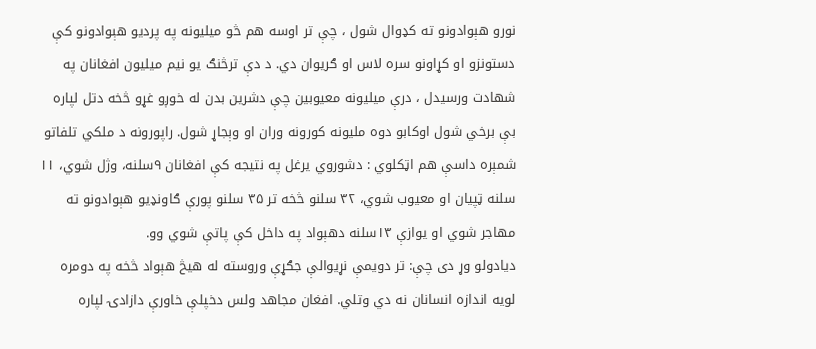نورو هېوادونو ته کډوال شول ، چې تر اوسه هم څو ميليونه په پرديو هېوادونو کې دستونزو او کړاونو سره لاس او ګريوان دي. د دې ترڅنګ يو نيم ميليون افغانان په شهادت ورسيدل ، درې ميليونه معيوبين چې دشرين بدن له خوږو غړو څخه دتل لپاره بې برخي شول اوکابو دوه مليونه كورونه وران او وېجاړ شول. راپورونه د ملکي تلفاتو شمېره داسې هم اټکلوي : دشوروي يرغل په نتيجه کې افغانان ۹سلنه، وژل شوي، ۱۱ سلنه ټپیان او معیوب شوي، ۳۲ سلنو څخه تر ۳۵ سلنو پورې ګاونډیو هېوادونو ته مهاجر شوي او يوازې ۱۳سلنه دهېواد په داخل کې پاتې شوي وو.
ديادولو وړ دی چې: تر دویمې نړیوالې جګړې وروسته له هیڅ هېواد څخه په دومره لويه اندازه انسانان نه دي وتلي. افغان مجاهد ولس دخپلې خاورې دازادۍ لپاره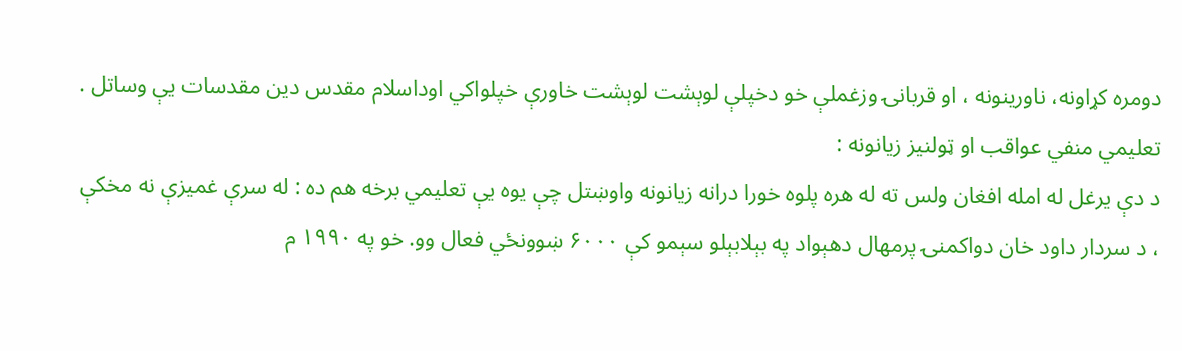دومره کړاونه، ناورينونه ، او قربانۍ وزغملې خو دخپلې لوېشت لوېشت خاورې خپلواکي اوداسلام مقدس دين مقدسات يې وساتل .
تعليمي منفي عواقب او ټولنيز زيانونه :
د دې يرغل له امله افغان ولس ته له هره پلوه خورا درانه زيانونه واوښتل چې يوه يې تعليمي برخه هم ده : له سرې غميزې نه مخکې ، د سردار داود خان دواکمنۍ پرمهال دهېواد په بېلابېلو سېمو کې ۶۰۰۰ ښوونځي فعال وو. خو په ۱۹۹۰ م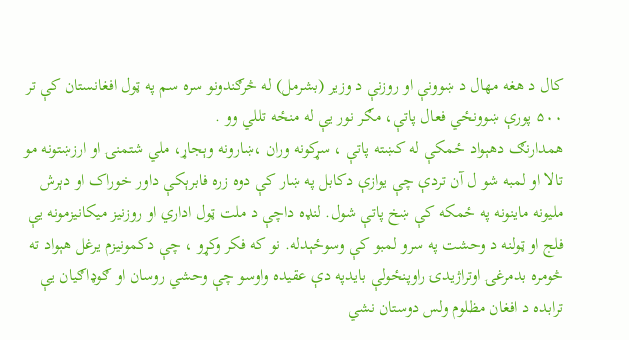کال د هغه مهال د ښوونې او روزنې د وزير (بشرمل) له څرګندونو سره سم په ټول افغانستان کې تر ۵۰۰ پورې ښوونځي فعال پاتې، مګر نور يې له منځه تللي وو .
همدارنګ دهېواد ځمکې له کښته پاتې ، سړکونه وران ،ښارونه وېجاړ، ملي شتمنۍ او ارزښتونه مو تالا او لمبه شو ل آن تردې چې يوازې دکابل په ښار کې دوه زره فابرېکې داور خوراک او دېرش مليونه ماينونه په ځمکه کې ښخ پاتې شول. لنډه داچې د ملت ټول اداري او روزنيز ميکانيزمونه يې فلج او ټولنه د وحشت په سرو لمبو کې وسوځېدله. نو که فکر وکړو ، چې دکمونيزم يرغل هېواد ته څومره بدمرغۍ اوتراژيدۍ راوپنځولې بايدپه دې عقيده واوسو چې وحشي روسان او ګوډاګيان يې ترابده د افغان مظلوم ولس دوستان نشي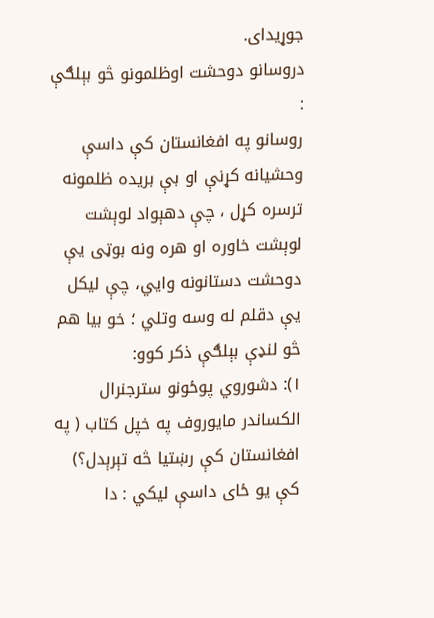جوړيدای.
دروسانو دوحشت اوظلمونو څو بېلګې :
روسانو په افغانستان کې داسې وحشيانه کړنې او بې بريده ظلمونه ترسره کړل ، چې دهېواد لوېشت لوېشت خاوره او هره ونه بوټی يې دوحشت دستانونه وايي، چې ليکل يې دقلم له وسه وتلي ؛ خو بيا هم څو لنډې بېلګې ذکر کوو:
۱): دشوروي پوځونو سترجنرال الکساندر مايوروف په خپل کتاب ( په افغانستان کې رښتيا څه تېرېدل؟) کې يو ځای داسې ليکي : دا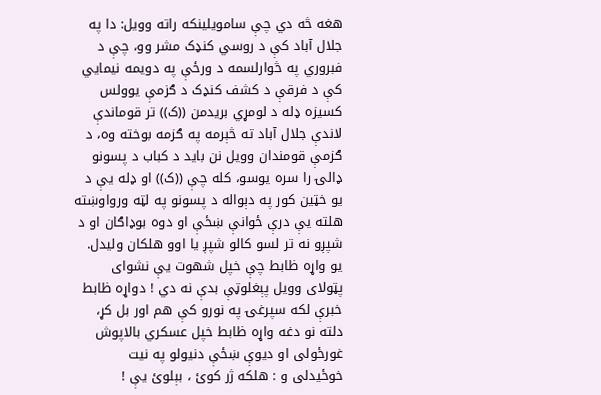هغه څه دي چې سامويلينکه راته وويل: دا په جلال آباد کې د روسي کنډک مشر وو، چې د فبروري په څوارلسمه د ورځې په دويمه نيمايي کې د فرقې د کشف کنډک د ګزمې يوولس کسيزه ډله د لومړي بريدمن ((ک)) تر قوماندې لاندې جلال آباد ته څېرمه په ګزمه بوخته وه، د ګزمې قومندان وويل نن بايد د کباب د پسونو ډالۍ را سره يوسو، کله چې ((ک)) او ډله يې د يو خټين کور په دېواله د پسونو په لټه ورواوښته هلته يې درې ځوانې ښځې او دوه بوډاګان او د شپږو نه تر لسو کالو شپږ يا اوو هلکان وليدل. يو واړه ظابط چې خپل شهوت يې نشوای پټولای وويل پېغلوټې بدې نه دي ! دواړه ظابط خبرې لکه سپرغۍ په نورو کې هم اور بل کړ، دلته نو دغه واړه ظابط خپل عسکري بالاپوش غورځولی او ديوې ښځې دنيولو په نيت خوځيدلی و : هلکه ژر کوئ ، بېلوئ يې !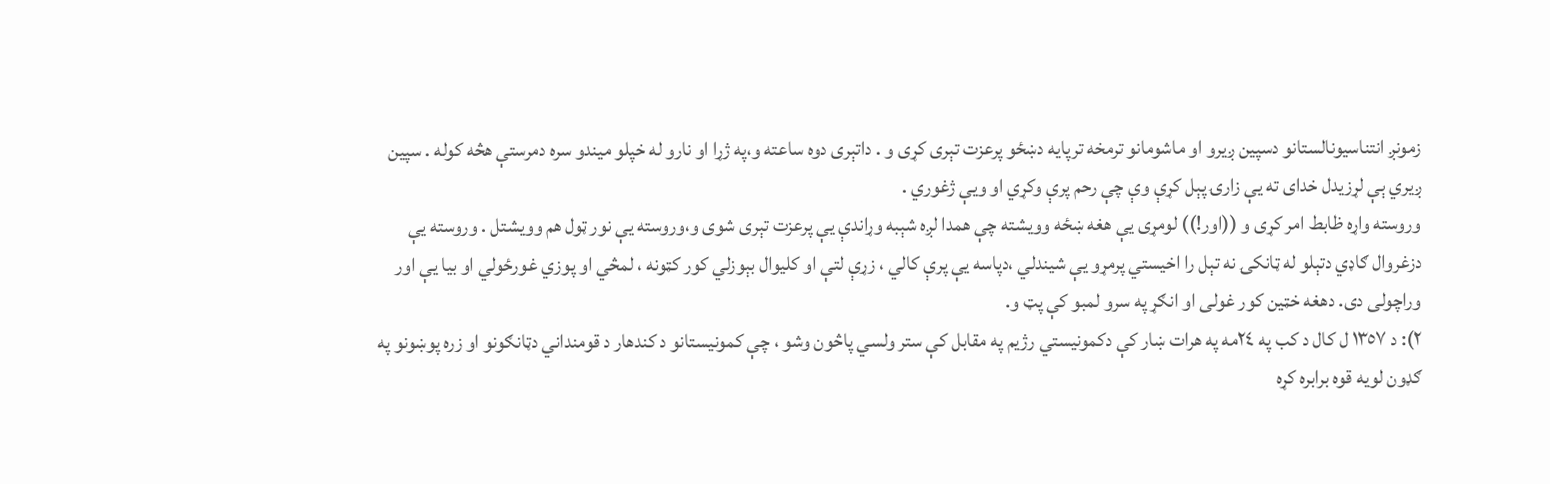زمونږ انتناسيونالستانو دسپين ږيرو او ماشومانو ترمخه ترپايه دښځو پرعزت تېری کړی و . داتېری دوه ساعته و،په ژړا او نارو له خپلو ميندو سره دمرستې هڅه کوله . سپين ږيري ېې لړزيدل خدای ته يې زارۍ پېل کړې وې چې رحم پرې وکړي او ويې ژغوري .
وروسته واړه ظابط امر کړی و ((اور!)) لومړی يې هغه ښځه وويشته چې همدا لږه شېبه وړاندې يې پرعزت تېری شوی و،وروسته يې نور ټول هم وويشتل . وروسته يې دزغروال ګاډي دتېلو له ټانکۍ نه تېل را اخيستي پرمړو يې شيندلي ،دپاسه يې پرې کالي ، زړې لتې او کليوال بېوزلي کور کټونه ، لمڅي او پوزي غورځولي او بيا يې اور وراچولی دی. دهغه خټين کور غولی او انګړ په سرو لمبو کې پټ و.
۲): د ١٣٥٧ ل کال د کب په ٢٤مه په هرات ښار کې دکمونيستي رژيم په مقابل کې ستر ولسي پاڅون وشو ، چې کمونيستانو د کندهار د قومنداني دټانګونو او زره پوښونو په ګډون لويه قوه برابره کړه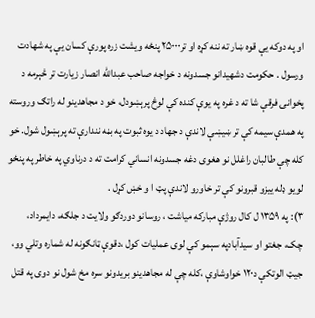او په دوکه يې قوه ښار ته ننه کړه او تر۲۵۰۰۰ پنځه ويشت زره پورې کسان يې په شهادت ورسول . حکومت دشهيدانو جسدونه د خواجه صاحب عبدالله انصار زيارت تر څېرمه د پخوانۍ فرقې شا ته د غره په يوې کنده کې لوڅ پرېښودل، خو د مجاهدينو له راتګ وروسته په همدې سيمه کې تر ښيښې لاندې د جهاد د يوه ثبوت په بڼه نندارې ته پرېښول شول. خو کله چې طالبان راغلل نو هغوى دغه جسدونه انساني کرامت ته د درناوي په خاطر په پنځو لويو ډله ييزو قبرونو کې تر خاورو لاندې پټ ا و خښ کړل .
۳): په ۱۳۵۹ ل کال روژې مبارکه مياشت ، روسانو دوردګو ولايت د جلګه، دایمرداد، چک، جغتو او سیدآبادپه سېمو کې لوی عمليات کول ،دقوې ټانګونه له شماره وتلي وو، جيټ الوتکې د۱۲۰ خواوشاوې ،کله چې له مجاهدينو بريدونو سره مخ شول نو دوی په قتل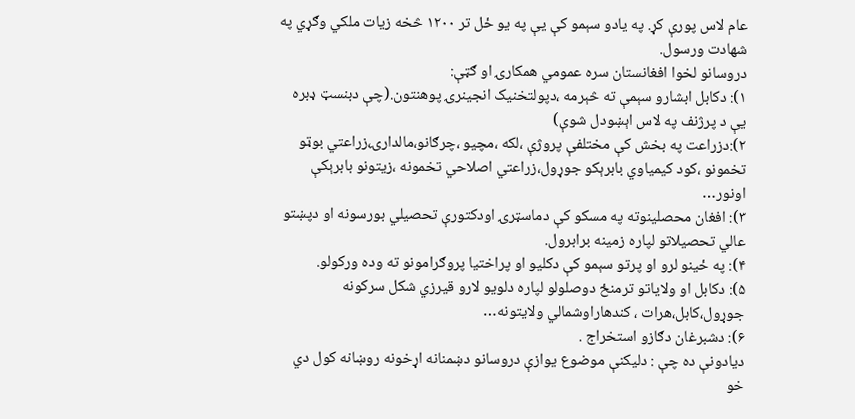عام لاس پورې کړ. په يادو سېمو کې يې په يو ځل تر ۱۲۰۰ څخه زيات ملکي وګړي په شهادت ورسول.
دروسانو لخوا افغانستان سره عمومي همکارۍ او ګټې:
۱): دکابل ابشارو سېمې ته څېرمه ،دپولتخنيک انجينرۍ پوهنتون.(چې دبنسټ ډبره يې د پرژنف په لاس اېښودل شوې)
۲):دزراعت په بخش کې مختلفې پروژې ،لکه ،مچيو ،چرګانو،مالدارۍ،زراعتي بوټو تخمونو ،کود کيمياوي بابرېکو جوړول،زراعتي اصلاحي تخمونه ،زيتونو بابرېکې اونور…
۳): افغان محصلينوته په مسکو کې دماسټرۍ اودکتورې تحصيلي بورسونه او دپښتو عالي تحصيلاتو لپاره زمينه برابرول.
۴): په ځينو لرو او پرتو سېمو کې دکليو او پراختيا پروګرامونو ته وده ورکولو.
۵): دکابل او ولاياتو ترمنځ دوصلولو لپاره دلويو لارو قيرزي شکل سرکونه جوړول،کابل،هرات ، کندهاراوشمالي ولايتونه…
۶): دشبرغان دګازو استخراج .
ديادونې ده چې : دليکنې موضوع يوازې دروسانو دښمنانه اړخونه روښانه کول دي خو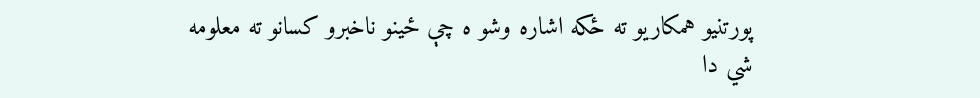پورتنيو همکاريو ته ځکه اشاره وشو ه چې ځينو ناخبرو کسانو ته معلومه شي دا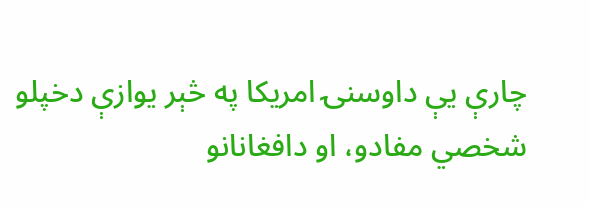چارې يې داوسنۍ امريکا په څېر يوازې دخپلو شخصي مفادو، او دافغانانو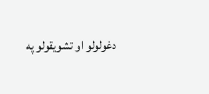دغولولو او تشويقولو په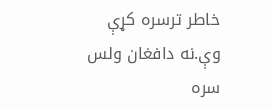خاطر ترسره کړې وې.نه دافغان ولس سره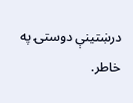درښتينې دوستۍ په خاطر.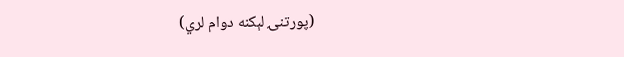(پورتنۍ لېکنه دوام لري)